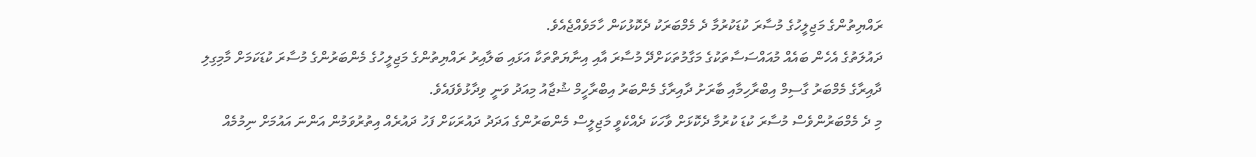ރައްޔިތުންގެ މަޖިލީހުގެ މުސާރަ ކުޑަކުރުމާ ދެ މެމްބަރަކު ދެކޮޅުކަން ހާމަވެއްޖެއެވެ.
ދައުލަތުގެ އެހެން ބައެއް މުއައްސަސާތަކުގެ މަގާމުތަކަށްދޭ މުސާރަ އާއި އިނާޔަތްތަކާ އަޅައި ބަލާއިރު ރައްޔިތުންގެ މަޖިލީހުގެ މެންބަރުންގެ މުސާރަ ކުޑަކަމަށް މާމިގިލި ދާއިރާގެ މެމްބަރު ގާސިމް އިބްރާހިމާއި ބާރަށު ދާއިރާގެ މެންބަރު އިބްރާހީމް ޝުޖާއު މިއަދު ވަނީ ވިދާޅުވެފައެވެ.
މި ދެ މެމްބަރުންވެސް މުސާރަ ކުޑަ ކުރުމާ ދެކޮޅަށް ވާހަކަ ދެއްކެވީ މަޖިލީސް މެންބަރުންގެ އަދަދު ދައުރަކަށް ފަހު ދައުރެއް އިތުރުވަމުން އަންނަ އައުމަށް ނިމުމެއް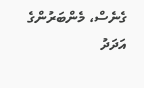ގެނެސް، މެންބަރުންގެ އަދަދު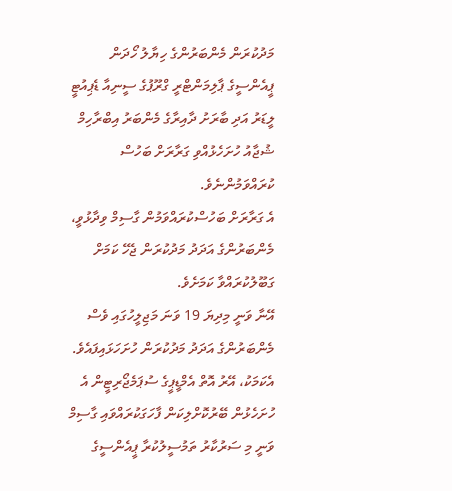މަދުކުރަން މެންބަރުންގެ ހިޔާލު ހޯދަން ޕީއެންސީގެ ޕާލިމަންޓްރީ ގްރޫޕުގެ ސީނިއާ ޑެޕިއުޓީ ލީޑަރު އަދި ބާރަށު ދާއިރާގެ މެންބަރު އިބްރާހިމް ޝުޖާއު ހުށަހެޅުއްވި ގަރާރަށް ބަހުސް ކުރައްވަމުންނެވެ.
އެ ގަރާރަށް ބަހުސްކުރައްވަމުން ގާސިމް ވިދާޅުވީ، މެންބަރުންގެ އަދަދު މަދުކުރަން ޖެހޭ ކަމަށް ގަބޫލުކުރައްވާ ކަމަށެވެ.
އޭނާ ވަނީ މިދިޔަ 19 ވަނަ މަޖިލީހުގައި ވެސް މެންބަރުންގެ އަދަދު މަދުކުރަން ހުށަހަޅައިފައެވެ. އެކަމަކު، އޭރު އޮތް އެމްޑީޕީގެ ސުޕަމެޖޯރިޓީން އެ ހުށަހެޅުން ބޭރުކޮށްލިކަން ފާހަގަކުރައްވައި ގާސިމް ވަނީ މި ސަރުކާރު ތަމުސީލުކުރާ ޕީއެންސީގެ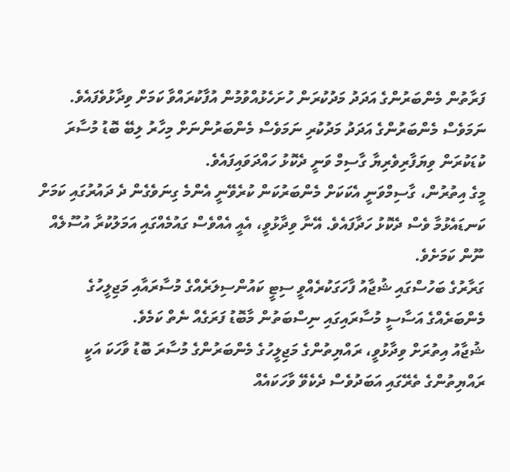ފަރާތުން މެންބަރުންގެ އަދަދު މަދުކުރަން ހުށަހެޅުއްވުމުން އުފާކުރައްވާ ކަމަށް ވިދާޅުވެފައެވެ.
ނަމަވެސް މެންބަރުންގެ އަދަދު މަދުކުރި ނަމަވެސް މެންބަރުންނަށް މިހާރު ލިބޭ ބޮޑު މުސާރަ ކުޑަކުރަން ވިޔަފާރިވެރިޔާ ގާސިމް ވަނީ ދެކޮޅު ހައްދަވައިފައެވެ.
މީގެ އިތުރުން، ގާސިމްވަނީ އެކަކަށް މެންބަރުކަން ކުރެވޭނީ އެންމެ ގިނަވެގެން ދެ ދައުރުގައި ކަމަށް ކަނޑައެޅުމާ ވެސް ދެކޮޅު ހަދާފައެވެ. އޭނާ ވިދާޅުވީ، އެއީ އެއްވެސް ގައުމެއްގައި އަމަލުކުރާ އުސޫލެއް ނޫން ކަމަށެވެ.
ގަރާރުގެ ބަހުސްގައި ޝުޖާއު ފާހަގަކުރެއްވީ ސިޓީ ކައުންސިލަރެއްގެ މުސާރައާއި މަޖިލީހުގެ މެންބަރެއްގެ އަސާސީ މުސާރައިގައި ނިސްބަތުން މާބޮޑު ފަރަގެއް ނެތް ކަމެވެ.
ޝުޖާއު އިތުރަށް ވިދާޅުވީ، ރައްޔިތުންގެ މަޖިލީހުގެ މެންބަރުންގެ މުސާރަ ބޮޑު ވާހަކަ އަކީ ރައްޔިތުންގެ ތެރޭގައި އަބަދުވެސް ދެކެވޭ ވާހަކައެއް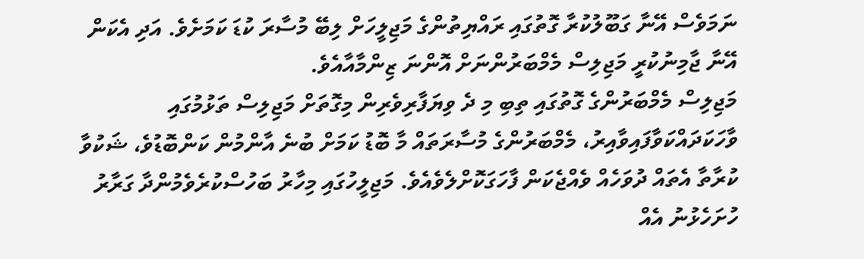ނަމަވެސް އޭނާ ގަބޫލުކުރާ ގޮތުގައި ރައްޔިތުންގެ މަޖިލީހަށް ލިބޭ މުސާރަ ކުޑަ ކަމަށެވެ. އަދި އެކަން އޭނާ ޖާމިނުކުރީ މަޖިލިސް މެމްބަރުންނަށް އޮންނަ ޒިންމާއާއެވެ.
މަޖިލިސް މެމްބަރުންގެ ގޮތުގައި ތިބި މި ދެ ވިޔަފާރިވެރިން މިގޮތަށް މަޖިލިސް ތަޅުމުގައި ވާހަކަދައްކަވާފައިވާއިރު، މެމްބަރުންގެ މުސާރަތައް މާ ބޮޑު ކަމަށް ބުނެ އާންމުން ކަންބޮޑުވެ، ޝަކުވާ ކުރާތާ އެތައް ދުވަހެއް ވެއްޖެކަން ފާހަގަކޮށްލެވެއެވެ. މަޖިލީހުގައި މިހާރު ބަހުސްކުރެވެމުންދާ ގަރާރު ހުށަހެޅުނު އެއް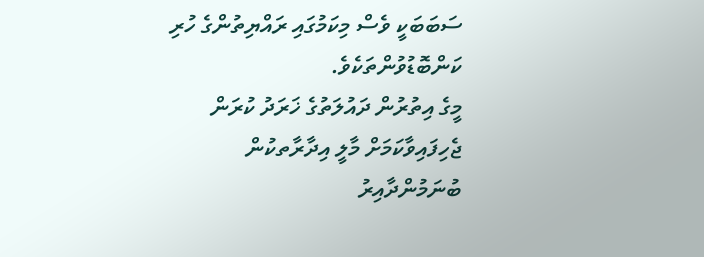ސަބަބަކީ ވެސް މިކަމުގައި ރައްޔިތުންގެ ހުރި ކަންބޮޑުވުންތަކެވެ.
މީގެ އިތުރުން ދައުލަތުގެ ޚަރަދު ކުރަން ޖެހިފައިވާކަމަށް މާލީ އިދާރާތކުން ބުނަމުންދާއިރު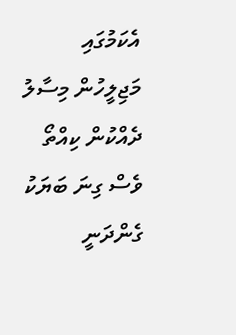އެކަމުގައި މަޖިލީހުން މިސާލު ދެއްކުން ކިއްތޯ ވެސް ގިނަ ބަޔަކު ގެންދަނީ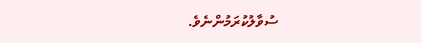ސުވާލުކުރަމުންނެވެ.